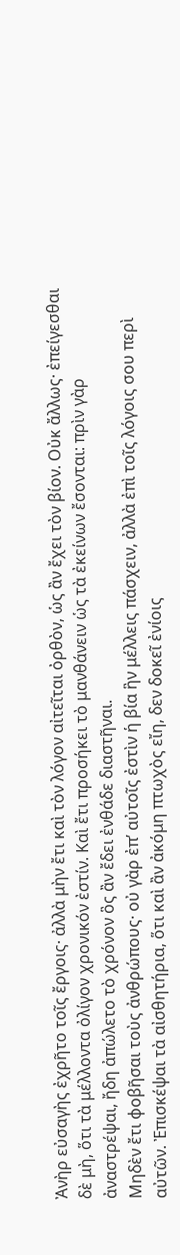Ἀνὴρ εὐσαγὴς ἐχρῆτο τοῖς ἔργοις· ἀλλὰ μὴν ἔτι καὶ τὸν λόγον αἰτεῖται ὀρθὸν, ὡς ἂν ἔχει τὸν βίον. Οὐκ ἄλλως· ἐπείγεσθαι δὲ μὴ, ὅτι τὰ μέλλοντα ὀλίγον χρονικόν ἐστίν. Καὶ ἔτι προσήκει τὸ μανθάνειν ὡς τὰ ἐκείνων ἔσονται: πρὶν γὰρ ἀναστρέψαι, ἤδη ἀπώλετο τὸ χρόνον ὃς ἂν ἔδει ἐνθάδε διαστῆναι.
Μηδὲν ἔτι φοβῆσαι τοὺς ἀνθρώπους· οὐ γὰρ ἐπʼ αὐτοῖς ἐστὶν ἡ βία ἣν μέλλεις πάσχειν, ἀλλὰ ἐπὶ τοῖς λόγοις σου περὶ αὐτῶν. Ἐπισκέψαι τὰ αἰσθητήρια, ὅτι καὶ ἂν ἀκόμη πτωχὸς εἴη, δεν δοκεῖ ἐνίοις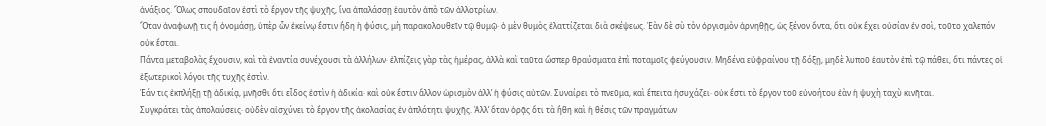ἀνάξιος. Ὅλως σπουδαῖον ἐστὶ τὸ ἔργον τῆς ψυχῆς, ἵνα ἀπαλάσσῃ ἑαυτὸν ἀπὸ τῶν ἀλλοτρίων.
Ὅταν ἀναφωνῇ τις ἢ ὀνομάσῃ, ὑπὲρ ὧν ἐκείνῳ ἔστιν ἤδη ἡ φύσις, μὴ παρακολουθεῖν τῷ θυμῷ· ὁ μὲν θυμὸς ἐλαττίζεται διὰ σκέψεως. Ἐὰν δὲ σὺ τὸν ὀργισμὸν ἀρνηθῇς, ὡς ξένον ὄντα, ὅτι οὐκ ἔχει οὐσίαν ἐν σοὶ, τοῦτο χαλεπόν οὐκ ἔσται.
Πάντα μεταβολὰς ἔχουσιν, καὶ τὰ ἐναντία συνέχουσι τὰ ἀλλήλων· ἐλπίζεις γὰρ τὰς ἡμέρας, ἀλλὰ καὶ ταῦτα ὥσπερ θραύσματα ἐπὶ ποταμοῖς φεύγουσιν. Μηδένα εὐφραίνου τῇ δόξῃ, μηδὲ λυποῦ ἑαυτὸν ἐπὶ τῷ πάθει, ὅτι πάντες οἱ ἐξωτερικοὶ λόγοι τῆς τυχῆς ἐστὶν.
Ἐάν τις ἐκπλήξῃ τῇ ἀδικίᾳ, μνῆσθι ὅτι εἶδος ἐστὶν ἡ ἀδικία· καὶ οὐκ ἔστιν ἄλλον ὡρισμὸν ἀλλʼ ἡ φύσις αὐτῶν. Συναίρει τὸ πνεῦμα, καὶ ἔπειτα ἡσυχάζει· οὐκ ἔστι τὸ ἔργον τοῦ εὐνοήτου ἐὰν ἡ ψυχὴ ταχὺ κινῆται.
Συγκράτει τὰς ἀπολαύσεις· οὐδὲν αἰσχύνει τὸ ἔργον τῆς ἀκολασίας ἐν ἀπλότητι ψυχῆς. Ἀλλʼ ὅταν ὁρᾷς ὅτι τὰ ἤθη καὶ ἡ θέσις τῶν πραγμάτων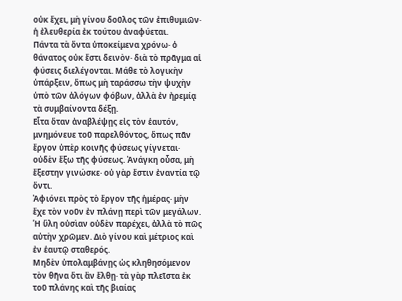οὐκ ἔχει, μὴ γίνου δοῦλος τῶν ἐπιθυμιῶν· ἡ ἐλευθερία ἐκ τούτου ἀναφύεται.
Πάντα τὰ ὄντα ὑποκείμενα χρόνω· ὁ θάνατος οὐκ ἔστι δεινὸν· διὰ τὸ πρᾶγμα αἱ φύσεις διελέγονται. Μάθε τὸ λογικὴν ὑπάρξειν, ὅπως μὴ ταράσσω τὴν ψυχὴν ὑπὸ τῶν ἀλόγων φόβων, ἀλλὰ ἐν ἠρεμίᾳ τὰ συμβαίνοντα δέξῃ.
Εἶτα ὅταν ἀναβλέψῃς εἰς τὸν ἑαυτόν, μνημόνευε τοῦ παρελθόντος, ὅπως πᾶν ἔργον ὑπὲρ κοινῆς φύσεως γίγνεται· οὐδὲν ἔξω τῆς φύσεως. Ἀνάγκη οὖσα, μὴ ἔξεστην γινώσκε· οὐ γὰρ ἔστιν ἐναντία τῷ ὄντι.
Ἀφιόνει πρὸς τὸ ἔργον τῆς ἡμέρας· μὴν ἔχε τὸν νοῦν ἐν πλάνῃ περὶ τῶν μεγάλων. Ἡ ὕλη οὐσὶαν οὐδὲν παρέχει, ἀλλὰ τὸ πῶς αὐτὴν χρῶμεν. Διὸ γίνου καὶ μέτριος καὶ ἐν ἑαυτῷ σταθερός.
Μηδὲν ὑπολαμβάνῃς ὡς κληθησόμενον τὸν θῆνα ὅτι ἂν ἔλθῃ· τὰ γὰρ πλεῖστα ἐκ τοῦ πλάνης καὶ τῆς βιαίας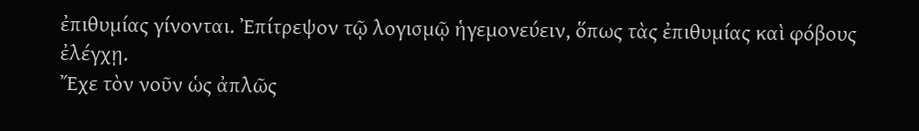ἐπιθυμίας γίνονται. Ἐπίτρεψον τῷ λογισμῷ ἡγεμονεύειν, ὅπως τὰς ἐπιθυμίας καὶ φόβους ἐλέγχῃ.
Ἔχε τὸν νοῦν ὡς ἀπλῶς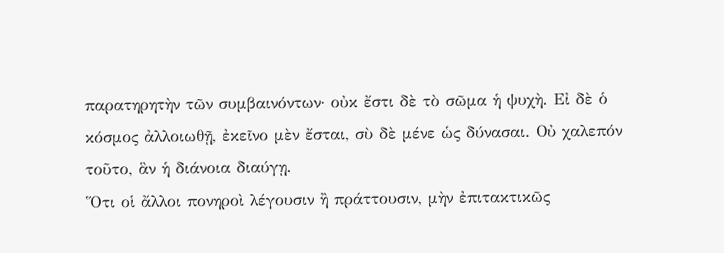παρατηρητὴν τῶν συμβαινόντων· οὐκ ἔστι δὲ τὸ σῶμα ἡ ψυχὴ. Εἰ δὲ ὁ κόσμος ἀλλοιωθῇ, ἐκεῖνο μὲν ἔσται, σὺ δὲ μένε ὡς δύνασαι. Οὐ χαλεπόν τοῦτο, ἃν ἡ διάνοια διαύγῃ.
Ὅτι οἱ ἄλλοι πονηροὶ λέγουσιν ἢ πράττουσιν, μὴν ἐπιτακτικῶς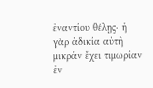ἐναντίου θέλῃς· ἡ γὰρ ἀδικία αὐτὴ μικράν ἔχει τιμωρίαν ἐν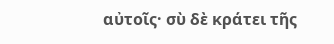αὐτοῖς· σὺ δὲ κράτει τῆς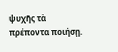ψυχῆς τὰ πρέποντα ποιήσῃ.